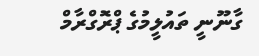ގާނޫނީ ތައުލީމުގެ ޕްރޮގްރާމް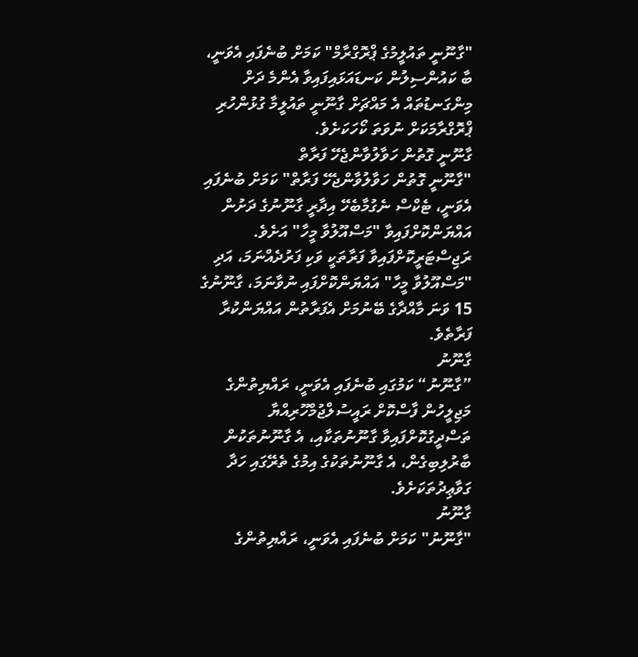"ގާނޫނީ ތައުލީމުގެ ޕްރޮގްރާމް" ކަމަށް ބުނެފައި އެވަނީ، ބާ ކައުންސިލުން ކަނޑައަޅައިފައިވާ އެންމެ ދަށް މިންގަނޑުތައް އެ މައްޗަށް ގާނޫނީ ތައުލީމާ ގުޅުންހުރި ޕްރޮގްރާމަކަށް ނުވަތަ ކޯހަކަށެވެ.
ގާނޫނީ ގޮތުން ހަވާލުވާންޖެހޭ ފަރާތް
"ގާނޫނީ ގޮތުން ހަވާލުވާންޖެހޭ ފަރާތް" ކަމަށް ބުނެފައި އެވަނީ، ޓެކްސް ނެގުމާބެހޭ އިދާރީ ގާނޫނުގެ ދަށުން އައްޔަންކޮށްފައިވާ "މަސްއޫލުވާ މީހާ" އަށެވެ. ރަޖިސްޓަރީކޮށްފައިވާ ފަރާތަކީ ވަކި ފަރުދެއްނަމަ، އަދި "މަސްއޫލުވާ މީހާ" އައްޔަންކޮށްފައި ނުވާނަމަ، ގާނޫނުގެ 15 ވަނަ މާއްދާގެ ބޭނުމަށް އެފަރާތުން އައްޔަންކުރާ ފަރާތެވެ.
ގާނޫނު
”ގާނޫނު“ ކަމުގައި ބުނެފައި އެވަނީ، ރައްޔިތުންގެ މަޖިލީހުން ފާސްކޮށް ރައީސުލްޖުމްހޫރިއްޔާ ތަސްދީގުކޮށްފައިވާ ގާނޫނުތަކާއި، އެ ގާނޫނުތަކުން ބާރުލިބިގެން، އެ ގާނޫނުތަކުގެ އިމުގެ ތެރޭގައި ހަދާ ގަވާޢިދުތަކަށެވެ.
ގާނޫނު
"ގާނޫނު" ކަމަށް ބުނެފައި އެވަނީ، ރައްޔިތުންގެ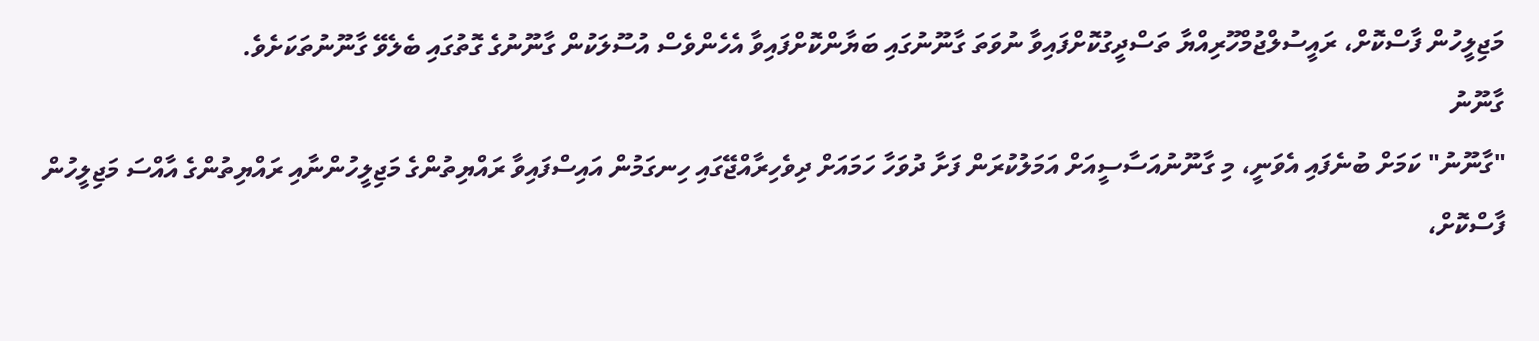މަޖިލީހުން ފާސްކޮށް، ރައީސުލްޖުމްހޫރިއްޔާ ތަސްދީގުކޮށްފައިވާ ނުވަތަ ގާނޫނުގައި ބަޔާންކޮށްފައިވާ އެހެންވެސް އުސޫލަކުން ގާނޫނުގެ ގޮތުގައި ބެލެވޭ ގާނޫނުތަކަށެވެ.
ގާނޫނު
"ގާނޫނު" ކަމަށް ބުނެފައި އެވަނީ، މި ގާނޫނުއަސާސީއަށް އަމަލުކުރަން ފަށާ ދުވަހާ ހަމައަށް ދިވެހިރާއްޖޭގައި ހިނގަމުން އައިސްފައިވާ ރައްޔިތުންގެ މަޖިލީހުންނާއި ރައްޔިތުންގެ އާއްސަ މަޖިލީހުން ފާސްކޮށް،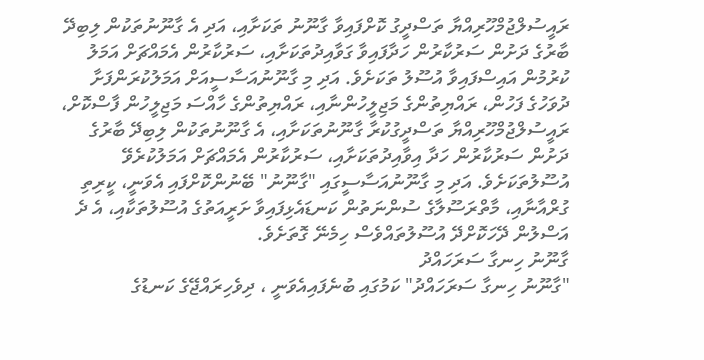ރައީސުލްޖުމްހޫރިއްޔާ ތަސްދީގު ކޮށްފައިވާ ގާނޫނު ތަކަށާއި، އަދި އެ ގާނޫނުތަކުން ލިބިދޭ ބާރުގެ ދަށުން ސަރުކާރުން ހަދާފައިވާ ގަވާއިދުތަކަށާއި، ސަރުކާރުން އެމައްޗަށް އަމަލު ކުރުމުން އައިސްފައިވާ އުސޫލު ތަކަށެވެ. އަދި މި ގާނޫނުއަސާސީއަށް އަމަލުކުރަންފަށާ ދުވަހުގެ ފަހުން، ރައްޔިތުންގެ މަޖިލީހުންނާއި، ރައްޔިތުންގެ ހާއްސަ މަޖިލީހުން ފާސްކޮށް، ރައީސުލްޖުމްހޫރިއްޔާ ތަސްދީގުކުރާ ގާނޫނުތަކަށާއި، އެ ގާނޫނުތަކުން ލިބިދޭ ބާރުގެ ދަށުން ސަރުކާރުން ހަދާ އިވާއިދުތަކަށާއި، ސަރުކާރުން އެމައްޗަށް އަމަލުކުރެވޭ އުސޫލުތަކަށެވެ. އަދި މި ގާނޫނުއަސާސީގައި "ގާނޫނު" ބޭނުންކޮށްފައި އެވަނީ، ކީރިތި ގުރްއާނާއި، މާތްރަސޫލާގެ ސުންނަތުން ކަނޑައެޅިފައިވާ ށަރީއަތުގެ އުސޫލުތަކާއި، އެ ދެ އަސްލުން ދޭހަކޮށްދޭ އުސޫލުތައްވެސް ހިމެނޭ ގޮތަށެވެ.
ގާނޫނު ހިނގާ ސަރަހައްދު
"ގާނޫނު ހިނގާ ސަރަހައްދު" ކަމުގައި ބުނެފައިއެވަނީ ، ދިވެހިރައްޖޭގެ ކަނޑުގެ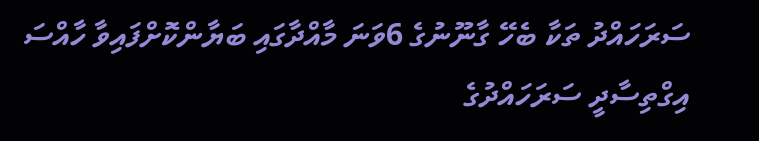ސަރަހައްދު ތަކާ ބެހޭ ގާނޫނުގެ 6ވަނަ މާއްދާގައި ބަޔާންކޮށްފައިވާ ހާއްސަ އިގްތިސާދީ ސަރަހައްދުގެ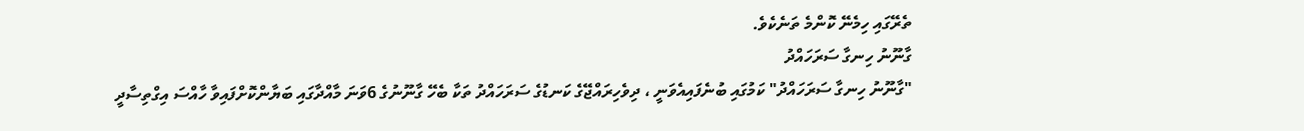ތެރޭގައި ހިމެނޭ ކޮންމެ ތަނެކެވެ.
ގާނޫނު ހިނގާ ސަރަހައްދު
"ގާނޫނު ހިނގާ ސަރަހައްދު" ކަމުގައި ބުނެފައިއެވަނީ ، ދިވެހިރައްޖޭގެ ކަނޑުގެ ސަރަހައްދު ތަކާ ބެހޭ ގާނޫނުގެ 6ވަނަ މާއްދާގައި ބަޔާންކޮށްފައިވާ ހާއްސަ އިގްތިސާދީ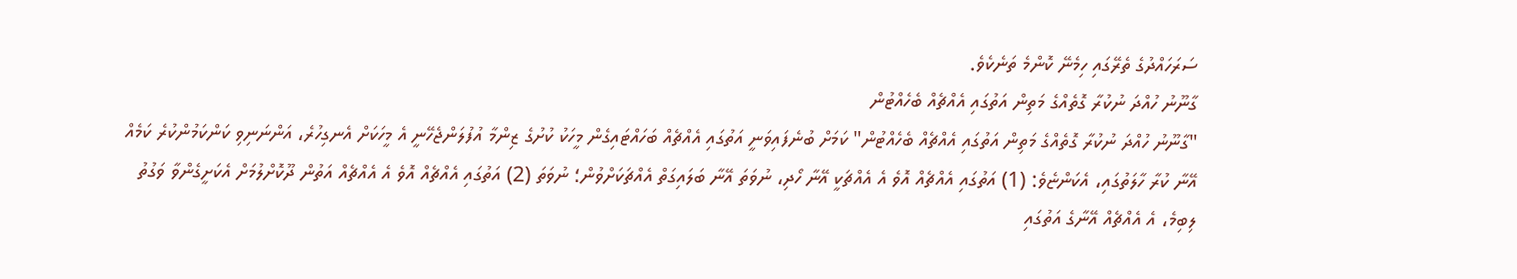ސަރަހައްދުގެ ތެރޭގައި ހިމެނޭ ކޮންމެ ތަނެކެވެ.
ގާނޫނު ހުއްދަ ނުކުރާ ގޮތެއްގެ މަތިން އަތުގައި އެއްޗެއް ބެހެއްޓުން
"ގާނޫނު ހުއްދަ ނުކުރާ ގޮތެއްގެ މަތިން އަތުގައި އެއްޗެއް ބެހެއްޓުން" ކަމަށް ބުނެފައިވަނީ އަތުގައި އެއްޗެއް ބަހައްޓައިގެން މީހަކު ކުށުގެ ޒިންމާ އުފުލަންޖެހޭނީ އެ މީހަކަށް އެނގިހުރެ، އަންނަނިވި ކަންކަމުންކުރެ ކަމެއް އޭނާ ކުރާ ހާލަތުގައި، އެކަންޏެވެ: (1) އަތުގައި އެއްޗެއް އޮވެ އެ އެއްޗަކީ އޭނާ ހޯދި، ނުވަތަ އޭނާ ބަލައިގަތް އެއްޗަކަށްވުން؛ ނުވަތަ (2) އަތުގައި އެއްޗެއް އޮވެ އެ އެއްޗެއް އަތުން ދޫކޮށްލުމަށް އެކަށީގެންވާ ވަގުތު ލިބިމެ، އެ އެއްޗެއް އޭނާގެ އަތުގައި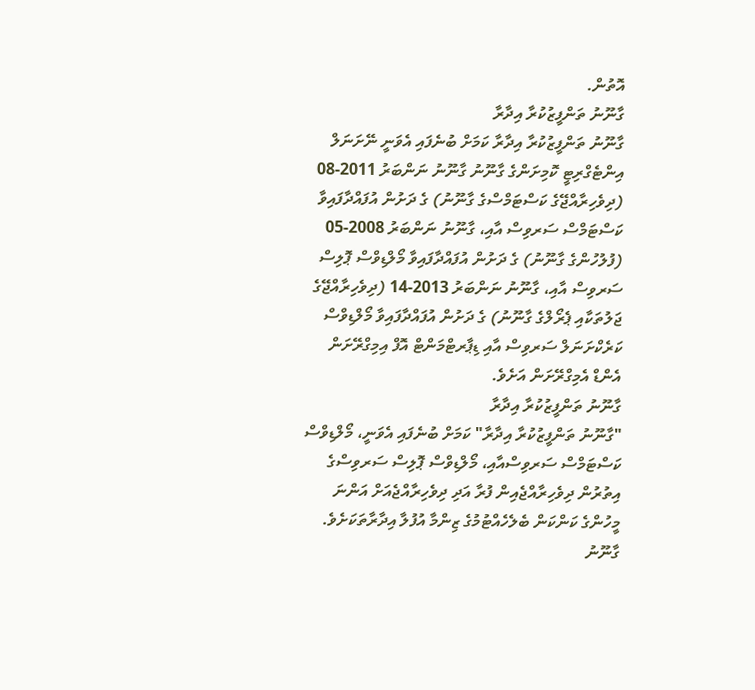އޮތުން.
ގާނޫނު ތަންފީޒުކުރާ އިދާރާ
ގާނޫނު ތަންފީޒުކުރާ އިދާރާ ކަމަށް ބުނެފައި އެވަނީ ނޭށަނަލް އިންޓެގްރިޓީ ކޮމިށަންގެ ގާނޫނު ގާނޫނު ނަންބަރު 2011-08 (ދިވެހިރާއްޖޭގެ ކަސްޓަމްސްގެ ގާނޫނު) ގެ ދަށުން އުފައްދާފައިވާ ކަސްޓަމްސް ސަރވިސް އާއި، ގާނޫނު ނަންބަރު 2008-05 (ފުލުހުންގެ ގާނޫނު) ގެ ދަށުން އުފައްދާފައިވާ މޯލްޑިވްސް ޕޮލިސް ސަރވިސް އާއި، ގާނޫނު ނަންބަރު 2013-14 (ދިވެހިރާއްޖޭގެ ޖަލުތަކާއި ޕެރޯލްގެ ގާނޫނު) ގެ ދަށުން އުފައްދާފައިވާ މޯލްޑިވްސް ކަރެކްށަނަލް ސަރވިސް އާއި ޑިޕާރޓްމަންޓް އޮފް އިމިގްރޭށަން އެންޑް އެމިގްރޭށަން އަށެވެ.
ގާނޫނު ތަންފީޒުކުރާ އިދާރާ
"ގާނޫނު ތަންފީޒުކުރާ އިދާރާ" ކަމަށް ބުނެފައި އެވަނީ، މޯލްޑިވްސް ކަސްޓަމްސް ސަރވިސްއާއި، މޯލްޑިވްސް ޕޮލިސް ސަރވިސްގެ އިތުރުން ދިވެހިރާއްޖެއިން ފުރާ އަދި ދިވެހިރާއްޖެއަށް އަންނަ މީހުންގެ ކަންކަން ބެލެހެއްޓުމުގެ ޒިންމާ އުފުލާ އިދާރާތަކަށެވެ.
ގާނޫނު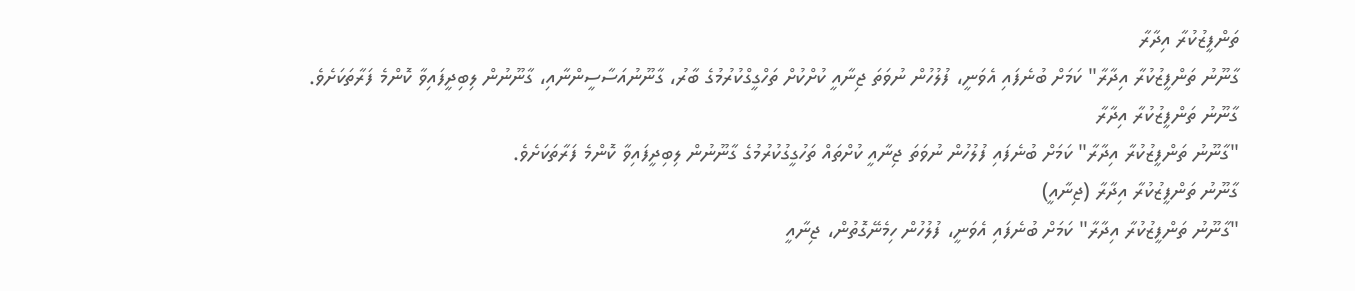ތަންފީޒުކުރާ އިދާރާ
ގާނޫނު ތަންފީޒުކުރާ އިދާރާ" ކަމަށް ބުނެފައި އެވަނީ، ފުލުހުން ނުވަތަ ޖިނާއީ ކުށްކުށް ތަހްގީގްކުރުމުގެ ބާރު، ގާނޫނުއަސާސީންނާއި، ގާނޫނުން ލިބިދީފައިވާ ކޮންމެ ފަރާތަކަށެވެ.
ގާނޫނު ތަންފީޒުކުރާ އިދާރާ
"ގާނޫނު ތަންފީޒުކުރާ އިދާރާ" ކަމަށް ބުނެފައި ފުލުހުން ނުވަތަ ޖިނާއީ ކުށްތައް ތަހުގީގުކުރުމުގެ ގާނޫނުން ލިބިދީފައިވާ ކޮންމެ ފަރާތަކަށެވެ.
ގާނޫނު ތަންފީޒުކުރާ އިދާރާ (ޖިނާއީ)
"ގާނޫނު ތަންފީޒުކުރާ އިދާރާ" ކަމަށް ބުނެފައި އެވަނީ، ފުލުހުން ހިމެނޭގޮތުން، ޖިނާއީ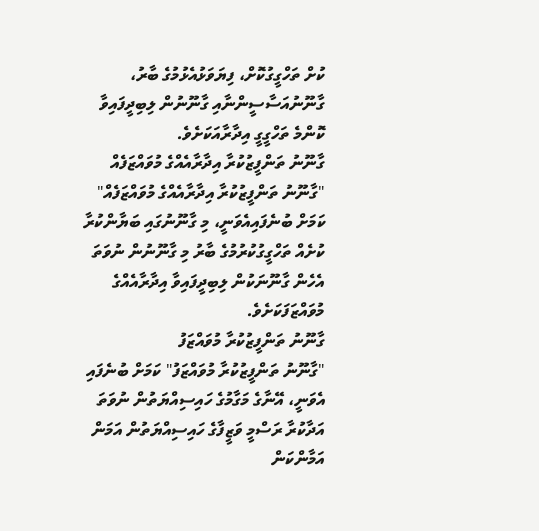ކުށް ތަހްގީގުކޮށް، ފިޔަވަޅުއެޅުމުގެ ބާރު، ގާނޫނުއަސާސީންނާއި ގާނޫނުން ލިބިދީފައިވާ ކޮންމެ ތަހްގީގީ އިދާރާއަކަށެވެ.
ގާނޫނު ތަންފީޒުކުރާ އިދާރާއެއްގެ މުވައްޒަފެއް
"ގާނޫނު ތަންފީޒުކުރާ އިދާރާއެއްގެ މުވައްޒަފެއް" ކަމަށް ބުނެފައިއެވަނީ، މި ގާނޫނުގައި ބަޔާންކުރާ ކުށެއް ތަހްގީގުކުރުމުގެ ބާރު މި ގާނޫނުން ނުވަތަ އެހެން ގާނޫނަކުން ލިބިދީފައިވާ އިދާރާއެއްގެ މުވައްޒަފަކަށެވެ.
ގާނޫނު ތަންފީޒުކުރާ މުވައްޒަފު
"ގާނޫނު ތަންފީޒުކުރާ މުވައްޒަފު" ކަމަށް ބުނެފައި އެވަނީ، އޭނާގެ މަގާމުގެ ހައިސިއްޔަތުން ނުވަތަ އަދާކުރާ ރަސްމީ ވަޒީފާގެ ހައިސިއްޔަތުން އަމަން އަމާންކަން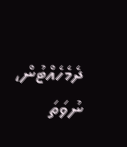ދެމެހެއްޓުން، ނުވަތަ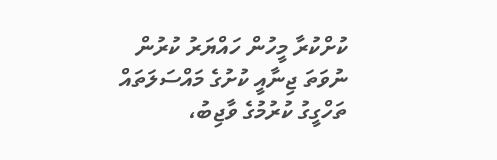ކުށްކުރާ މީހުން ހައްޔަރު ކުރުން ނުވަތަ ޖިނާއީ ކުށުގެ މައްސަލަތައް ތަހްގީގު ކުރުމުގެ ވާޖިބު،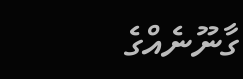ގާނޫނެއްގެ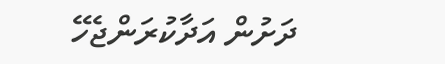ދަށުން އަދާކުރަންޖެހޭ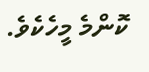ކޮންމެ މީހެކެވެ.